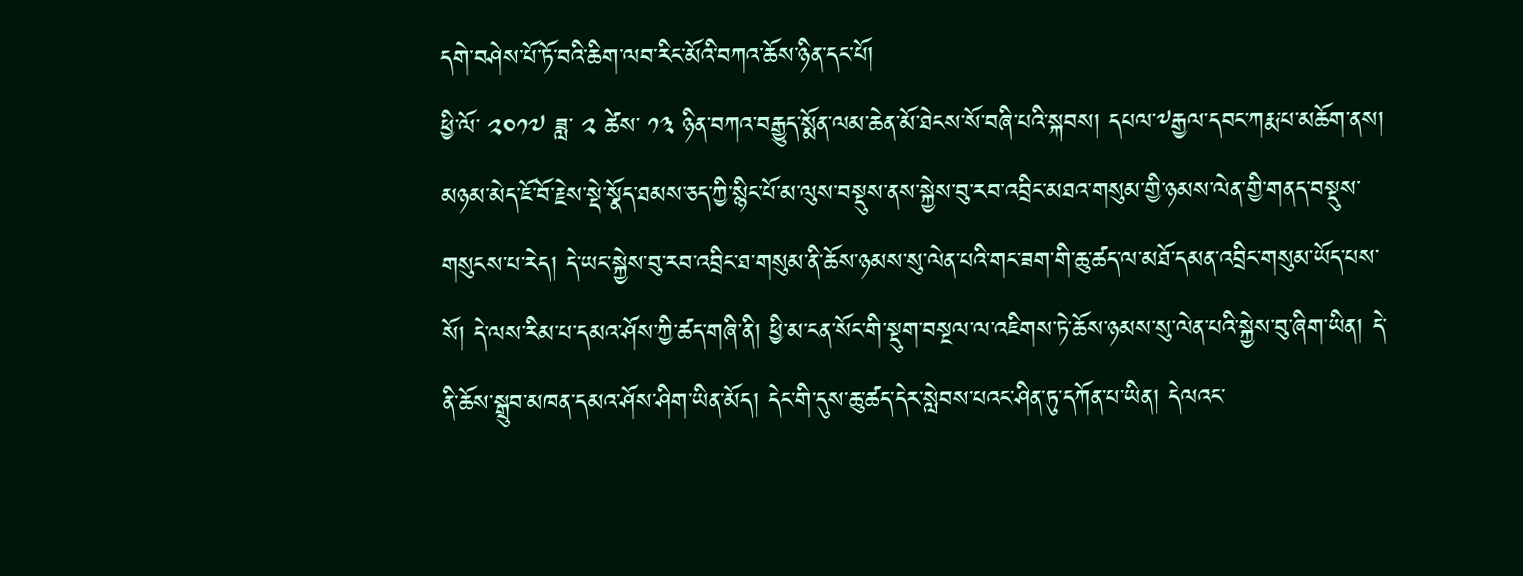དགེ་བཤེས་པོ་ཏོ་བའི་ཆིག་ལབ་རིང་མོའི་བཀའ་ཆོས་ཉིན་དང་པོ།
ཕྱི་ལོ་ ༢༠༡༧ ཟླ་ ༢ ཚེས་ ༡༣ ཉིན་བཀའ་བརྒྱུད་སྨོན་ལམ་ཆེན་མོ་ཐེངས་སོ་བཞི་པའི་སྐབས། དཔལ་༸རྒྱལ་དབང་ཀརྨ་པ་མཆོག་ནས། མཉམ་མེད་ཇོ་བོ་རྗེས་སྡེ་སྣོད་ཐམས་ཅད་ཀྱི་སྙིང་པོ་མ་ལུས་བསྡུས་ནས་སྐྱེས་བུ་རབ་འབྲིང་མཐའ་གསུམ་གྱི་ཉམས་ལེན་གྱི་གནད་བསྡུས་གསུངས་པ་རེད། དེ་ཡང་སྐྱེས་བུ་རབ་འབྲིང་ཐ་གསུམ་ནི་ཆོས་ཉམས་སུ་ལེན་པའི་གང་ཟག་གི་ཆུ་ཚད་ལ་མཐོ་དམན་འབྲིང་གསུམ་ཡོད་པས་སོ། དེ་ལས་རིམ་པ་དམའ་ཤོས་ཀྱི་ཚད་གཞི་ནི། ཕྱི་མ་ངན་སོང་གི་སྡུག་བསྔལ་ལ་འཇིགས་ཏེ་ཆོས་ཉམས་སུ་ལེན་པའི་སྐྱེས་བུ་ཞིག་ཡིན། དེ་ནི་ཆོས་སྒྲུབ་མཁན་དམའ་ཤོས་ཤིག་ཡིན་མོད། དེང་གི་དུས་ཆུ་ཚད་དེར་སླེབས་པའང་ཤིན་ཏུ་དཀོན་པ་ཡིན། དེལའང་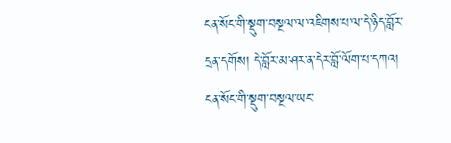ངན་སོང་གི་སྡུག་བསྔལ་ལ་འཇིགས་པ་ལ་དེ་ཉིད་བློར་དྲན་དགོས། དེ་བློར་མ་ཤར་ན་དེར་བློ་ལོག་པ་དཀའ། ངན་སོང་གི་སྡུག་བསྔལ་ཡང་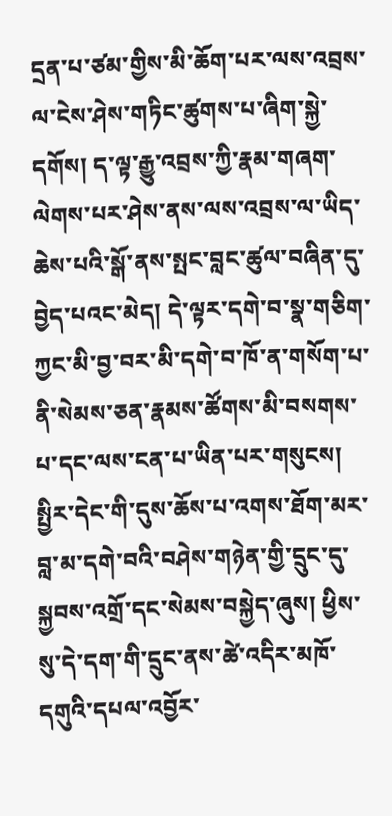དྲན་པ་ཙམ་གྱིས་མི་ཆོག་པར་ལས་འབྲས་ལ་ངེས་ཤེས་གཏིང་ཚུགས་པ་ཞིག་སྐྱེ་དགོས། ད་ལྟ་རྒྱུ་འབྲས་ཀྱི་རྣམ་གཞག་ལེགས་པར་ཤེས་ནས་ལས་འབྲས་ལ་ཡིད་ཆེས་པའི་སྒོ་ནས་སྤང་བླང་ཚུལ་བཞིན་དུ་བྱེད་པའང་མེད། དེ་ལྟར་དགེ་བ་སྣ་གཅིག་ཀྱང་མི་བྱ་བར་མི་དགེ་བ་ཁོ་ན་གསོག་པ་ནི་སེམས་ཅན་རྣམས་ཚོགས་མི་བསགས་པ་དང་ལས་ངན་པ་ཡིན་པར་གསུངས།
སྤྱིར་དེང་གི་དུས་ཆོས་པ་འགས་ཐོག་མར་བླ་མ་དགེ་བའི་བཤེས་གཉེན་གྱི་དྲུང་དུ་སྐྱབས་འགྲོ་དང་སེམས་བསྐྱེད་ཞུས། ཕྱིས་སུ་དེ་དག་གི་དྲུང་ནས་ཚེ་འདིར་མཁོ་དགུའི་དཔལ་འབྱོར་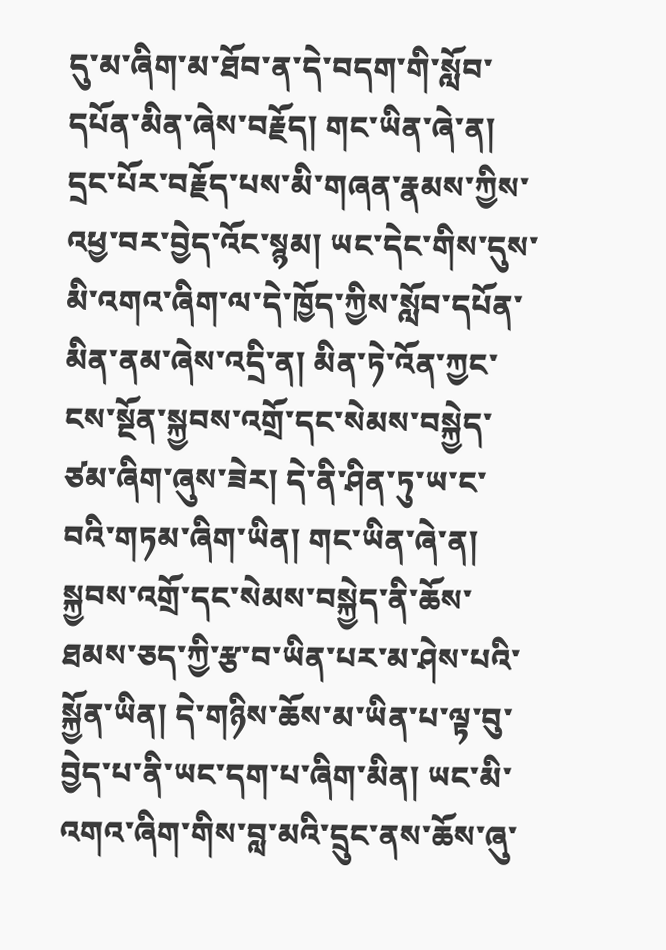དུ་མ་ཞིག་མ་ཐོབ་ན་དེ་བདག་གི་སློབ་དཔོན་མིན་ཞེས་བརྗོད། གང་ཡིན་ཞེ་ན། དྲང་པོར་བརྗོད་པས་མི་གཞན་རྣམས་ཀྱིས་འཕྱ་བར་བྱེད་འོང་སྙམ། ཡང་དེང་གིས་དུས་མི་འགའ་ཞིག་ལ་དེ་ཁྱོད་ཀྱིས་སློབ་དཔོན་མིན་ནམ་ཞེས་འདྲི་ན། མིན་ཏེ་འོན་ཀྱང་ངས་སྔོན་སྐྱབས་འགྲོ་དང་སེམས་བསྐྱེད་ཙམ་ཞིག་ཞུས་ཟེར། དེ་ནི་ཤིན་ཏུ་ཡ་ང་བའི་གཏམ་ཞིག་ཡིན། གང་ཡིན་ཞེ་ན། སྐྱབས་འགྲོ་དང་སེམས་བསྐྱེད་ནི་ཆོས་ཐམས་ཅད་ཀྱི་རྩ་བ་ཡིན་པར་མ་ཤེས་པའི་སྐྱོན་ཡིན། དེ་གཉིས་ཆོས་མ་ཡིན་པ་ལྟ་བུ་བྱེད་པ་ནི་ཡང་དག་པ་ཞིག་མིན། ཡང་མི་འགའ་ཞིག་གིས་བླ་མའི་དྲུང་ནས་ཆོས་ཞུ་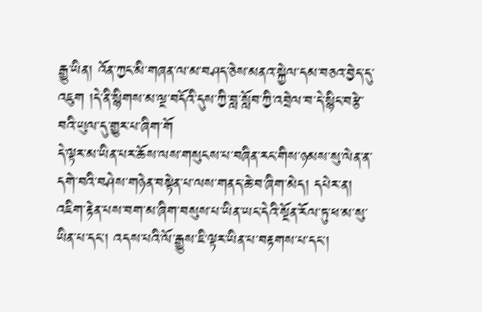རྒྱུ་ཡིན། འོན་ཀྱང་མི་གཞན་ལ་མ་བཤད་ཅེས་མནའ་སྐྱེལ་དམ་བཅའ་བྱེད་དུ་འཇུག །དེ་ནི་སྙིགས་མ་ལྔ་བདོའི་དུས་ཀྱི་བླ་སློབ་ཀྱི་འབྲེལ་བ་དེ་སྙིང་བརྩེ་བའི་ཡུལ་དུ་གྱུར་པ་ཞིག་གོ
དེ་ལྟར་མ་ཡིན་པར་ཆོས་ལས་གསུངས་པ་བཞིན་རང་གིས་ཉམས་སུ་ལེན་ན་དགེ་བའི་བཤེས་གཉེན་བསྟེན་པ་ལས་གནད་ཆེ་བ་ཞིག་མེད། དཔེར་ན། འཇིག་རྟེན་པས་བག་མ་ཞིག་བསུས་པ་ཡིན་ཡང་དེའི་སྔོན་རོལ་ཏུ་ཕ་མ་སུ་ཡིན་པ་དང་། འདས་པའི་ལོ་རྒྱུས་ཇི་ལྟར་ཡིན་པ་བརྟགས་པ་དང་།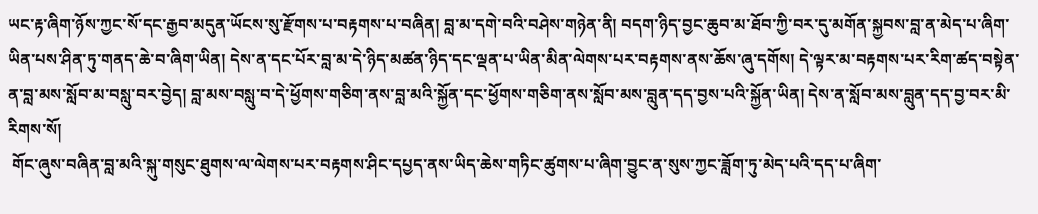ཡང་རྟ་ཞིག་ཉོས་ཀྱང་སོ་དང་རྒྱབ་མདུན་ཡོངས་སུ་རྫོགས་པ་བརྟགས་པ་བཞིན། བླ་མ་དགེ་བའི་བཤེས་གཉེན་ནི། བདག་ཉིད་བྱང་ཆུབ་མ་ཐོབ་ཀྱི་བར་དུ་མགོན་སྐྱབས་བླ་ན་མེད་པ་ཞིག་ཡིན་པས་ཤིན་ཏུ་གནད་ཆེ་བ་ཞིག་ཡིན། དེས་ན་དང་པོར་བླ་མ་དེ་ཉིད་མཚན་ཉིད་དང་ལྡན་པ་ཡིན་མིན་ལེགས་པར་བརྟགས་ནས་ཆོས་ཞུ་དགོས། དེ་ལྟར་མ་བརྟགས་པར་རིག་ཚད་བསྟེན་ན་བླ་མས་སློབ་མ་བསླུ་བར་བྱེད། བླ་མས་བསླུ་བ་དེ་ཕྱོགས་གཅིག་ནས་བླ་མའི་སྐྱོན་དང་ཕྱོགས་གཅིག་ནས་སློབ་མས་བླུན་དད་བྱས་པའི་སྐྱོན་ཡིན། དེས་ན་སློབ་མས་བླུན་དད་བྱ་བར་མི་རིགས་སོ།
 གོང་ཞུས་བཞིན་བླ་མའི་སྐུ་གསུང་ཐུགས་ལ་ལེགས་པར་བརྟགས་ཤིང་དཔྱད་ནས་ཡིད་ཆེས་གཏིང་ཚུགས་པ་ཞིག་བྱུང་ན་སུས་ཀྱང་ཟློག་ཏུ་མེད་པའི་དད་པ་ཞིག་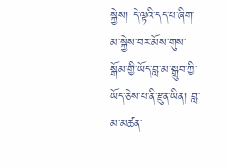སྐྱེས། དེ་ལྟའི་དད་པ་ཞིག་མ་སྐྱེས་བར་མོས་གུས་སྒོམ་གྱི་ཡོད་བླ་མ་སྒྲུབ་ཀྱི་ཡོད་ཅེས་པ་ནི་རྫུན་ཡིན། བླ་མ་མཚན་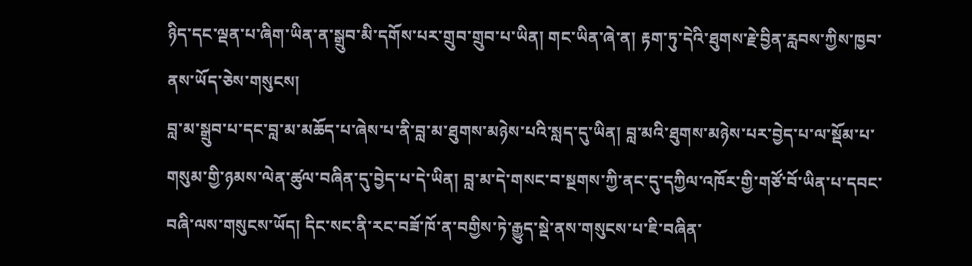ཉིད་དང་ལྡན་པ་ཞིག་ཡིན་ན་སྒྲུབ་མི་དགོས་པར་གྲུབ་གྲུབ་པ་ཡིན། གང་ཡིན་ཞེ་ན། རྟག་ཏུ་དེའི་ཐུགས་རྗེ་བྱིན་རླབས་ཀྱིས་ཁྱབ་ནས་ཡོད་ཅེས་གསུངས།
བླ་མ་སྒྲུབ་པ་དང་བླ་མ་མཆོད་པ་ཞེས་པ་ནི་བླ་མ་ཐུགས་མཉེས་པའི་སླད་དུ་ཡིན། བླ་མའི་ཐུགས་མཉེས་པར་བྱེད་པ་ལ་སྡོམ་པ་གསུམ་གྱི་ཉམས་ལེན་ཚུལ་བཞིན་དུ་བྱེད་པ་དེ་ཡིན། བླ་མ་དེ་གསང་བ་སྔགས་ཀྱི་ནང་དུ་དཀྱིལ་འཁོར་གྱི་གཙོ་བོ་ཡིན་པ་དབང་བཞི་ལས་གསུངས་ཡོད། དིང་སང་ནི་རང་བཟོ་ཁོ་ན་བགྱིས་ཏེ་རྒྱུད་སྡེ་ནས་གསུངས་པ་ཇི་བཞིན་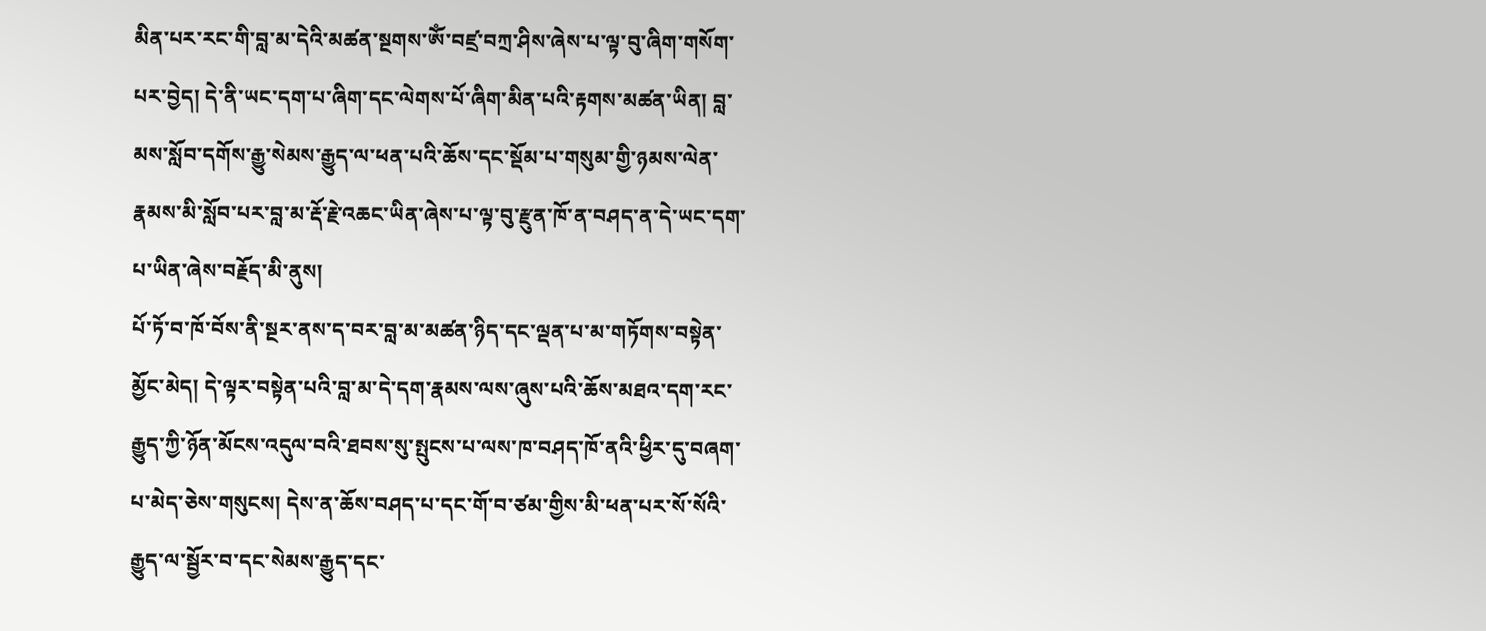མིན་པར་རང་གི་བླ་མ་དེའི་མཚན་སྔགས་ཨོཾ་བཛྲ་བཀྲ་ཤིས་ཞེས་པ་ལྟ་བུ་ཞིག་གསོག་པར་བྱེད། དེ་ནི་ཡང་དག་པ་ཞིག་དང་ལེགས་པོ་ཞིག་མིན་པའི་རྟགས་མཚན་ཡིན། བླ་མས་སློབ་དགོས་རྒྱུ་སེམས་རྒྱུད་ལ་ཕན་པའི་ཆོས་དང་སྡོམ་པ་གསུམ་གྱི་ཉམས་ལེན་རྣམས་མི་སློབ་པར་བླ་མ་རྡོ་རྗེ་འཆང་ཡིན་ཞེས་པ་ལྟ་བུ་རྫུན་ཁོ་ན་བཤད་ན་དེ་ཡང་དག་པ་ཡིན་ཞེས་བརྗོད་མི་ནུས།
པོ་ཏོ་བ་ཁོ་བོས་ནི་སྔར་ནས་ད་བར་བླ་མ་མཚན་ཉིད་དང་ལྡན་པ་མ་གཏོགས་བསྟེན་མྱོང་མེད། དེ་ལྟར་བསྟེན་པའི་བླ་མ་དེ་དག་རྣམས་ལས་ཞུས་པའི་ཆོས་མཐའ་དག་རང་རྒྱུད་ཀྱི་ཉོན་མོངས་འདུལ་བའི་ཐབས་སུ་སྤུངས་པ་ལས་ཁ་བཤད་ཁོ་ནའི་ཕྱིར་དུ་བཞག་པ་མེད་ཅེས་གསུངས། དེས་ན་ཆོས་བཤད་པ་དང་གོ་བ་ཙམ་གྱིས་མི་ཕན་པར་སོ་སོའི་རྒྱུད་ལ་སྦྱོར་བ་དང་སེམས་རྒྱུད་དང་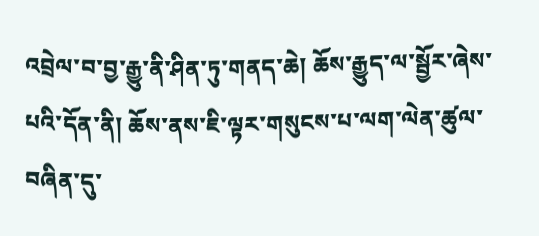འབྲེལ་བ་བྱ་རྒྱུ་ནི་ཤིན་ཏུ་གནད་ཆེ། ཆོས་རྒྱུད་ལ་སྦྱོར་ཞེས་པའི་དོན་ནི། ཆོས་ནས་ཇི་ལྟར་གསུངས་པ་ལག་ལེན་ཚུལ་བཞིན་དུ་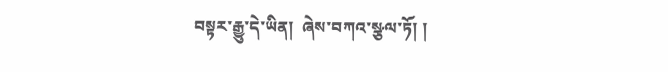བསྟར་རྒྱུ་དེ་ཡིན།  ཞེས་བཀའ་སྩལ་ཏོ། །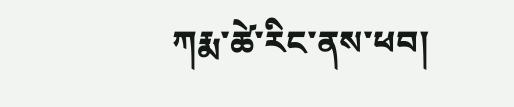ཀརྨ་ཚེ་རིང་ནས་ཕབ།